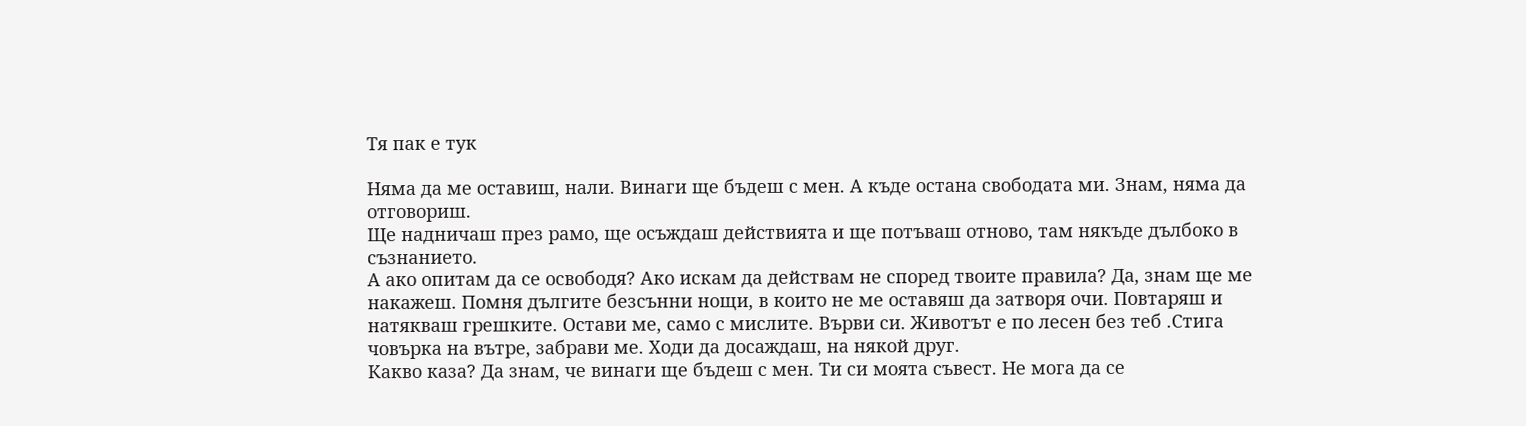Tя пак е тук

Няма да ме оставиш, нали. Винаги ще бъдеш с мен. А къде остана свободата ми. Знам, няма да отговориш.
Ще надничаш през рамо, ще осъждаш действията и ще потъваш отново, там някъде дълбоко в съзнанието.
А ако опитам да се освободя? Ако искам да действам не според твоите правила? Да, знам ще ме накажеш. Помня дългите безсънни нощи, в които не ме оставяш да затворя очи. Повтаряш и натякваш грешките. Остави ме, самo с мислите. Върви си. Животът е по лесен без теб .Стига човърка нa вътре, забрави ме. Ходи да досаждаш, на някой друг.
Какво каза? Да знам, че винаги ще бъдеш с мен. Ти си моята съвест. Не мога да се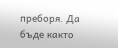преборя. Да бъде както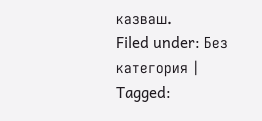казваш.
Filed under: Без категория | Tagged: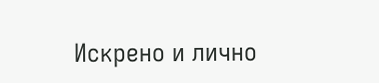Искрено и лично